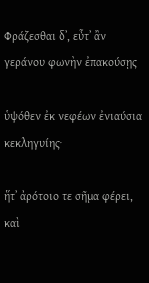Φράζεσθαι δ᾽, εὖτ᾽ ἂν γεράνου φωνὴν ἐπακούσῃς

ὑψόθεν ἐκ νεφέων ἐνιαύσια κεκληγυίης·

ἥτ᾽ ἀρότοιο τε σῆμα φέρει, καὶ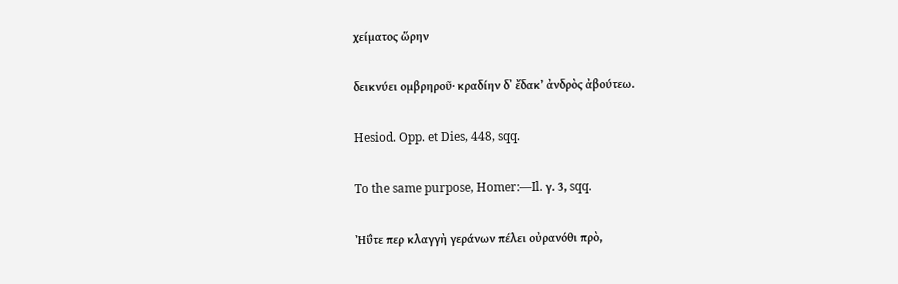χείματος ὥρην

δεικνύει ομβρηροῦ· κραδίην δ᾽ ἔδακ’ ἀνδρὸς ἀβούτεω.

Hesiod. Opp. et Dies, 448, sqq.

To the same purpose, Homer:—Il. γ. 3, sqq.

Ἠΰτε περ κλαγγὴ γεράνων πέλει οὐρανόθι πρὸ,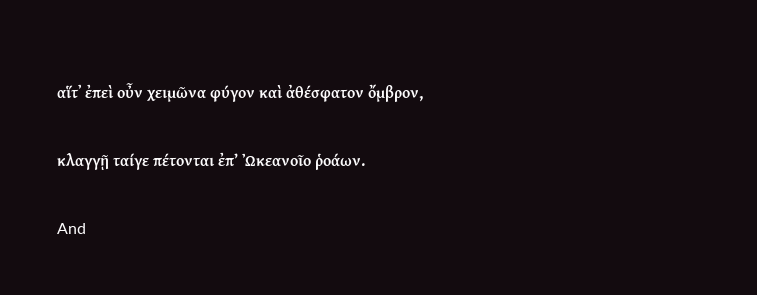αἵτ᾽ ἐπεὶ οὖν χειμῶνα φύγον καὶ ἀθέσφατον ὄμβρον,

κλαγγῇ ταίγε πέτονται ἐπ’ Ὠκεανοῖο ῥοάων.

And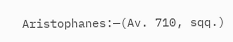Aristophanes:—(Av. 710, sqq.)